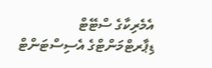އެމެރިކާގެ ސްޓޭޓް ޑިޕާރޓްމަންޓްގެ އެސިސްޓަންޓް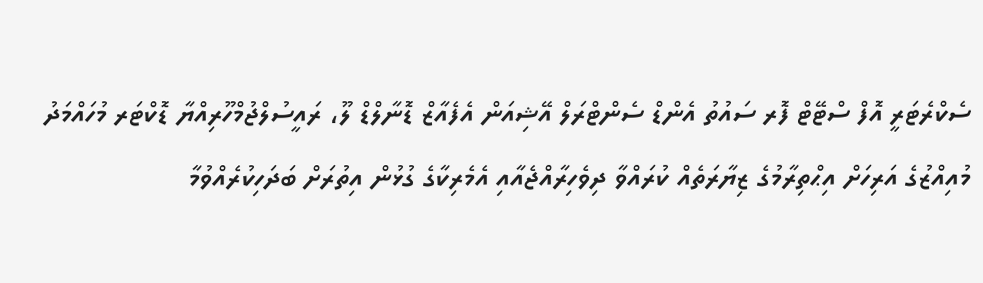ސެކްރެޓަރީ އޮފް ސްޓޭޓް ފޮރ ސައުތު އެންޑް ސެންޓްރަލް އޭޝިއަން ‌އެފެއާޒް ޑޮނާލްޑް ލޫ، ރައީސުލްޖުމްހޫރިއްޔާ ޑޮކްޓަރ މުހައްމަދު މުއިއްޒުގެ އަރިހަށް އިޙްތިރާމުގެ ޒިޔާރަތެއް ކުރައްވާ ދިވެހިރާއްޖެއާއި އެމެރިކާގެ ގުޅުން އިތުރަށް ބަދަހިކުރެއްވުމާ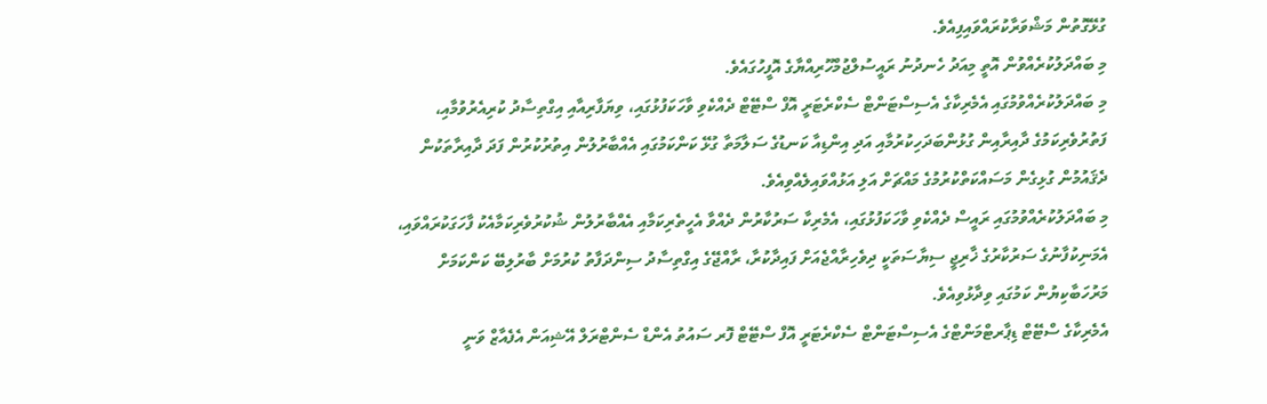ގުޅޭގޮތުން މަޝްވަރާކުރައްވައިފިއެވެ.
މި ބައްދަލުކުރެއްވުން އޮތީ މިއަދު ހެނދުނު ރައީސުލްޖުމްހޫރިއްޔާގެ އޮފީހުގައެވެ.
މި ބައްދަލުކުރެއްވުމުގައި އެމެރިކާގެ އެސިސްޓަންޓް ސެކްރެޓަރީ އޮފް ސްޓޭޓް ދެއްކެވި ވާހަކަފުޅުގައި، ވިޔަފާރިއާއި އިގްތިސާދު ކުރިއެރުވުމާއި، ފަތުރުވެރިކަމުގެ ދާއިރާއިން ގުޅުންބަދަހިކުރުމާއި އަދި އިންޑިއާ ކަނޑުގެ ސަލާމަތާ ގުޅޭ ކަންކަމުގައި އެއްބާރުލުން އިތުރުކުރުން ފަދަ ދާއިރާތަކުން ދެޤައުމުން ގުޅިގެން މަސައްކަތްކުރުމުގެ މައްޗަށް އަލި އަޅުއްވައިލެއްވިއެވެ.
މި ބައްދަލުކުރެއްވުމުގައި ރައީސް ދެއްކެވި ވާހަކަފުޅުގައި، އެމެރިކާ ސަރުކާރުން ދެއްވާ އެހީތެރިކަމާއި އެއްބާރުލުން ޝުކުރުވެރިކަމާއެކު ފާހަގަކުރައްވައި، އެމަނިކުފާނުގެ ސަރުކާރުގެ ޚާރިޖީ ސިޔާސަތަކީ ދިވެހިރާއްޖެއަށް ފައިދާކުރާ، ރާއްޖޭގެ އިގްތިސާދު ސިންދަފާތު ކުރުމަށް ބާރުލިބޭ ކަންކަމަށް މަރުހަބާކިޔުން ކަމުގައި ވިދާޅުވިއެވެ.
އެމެރިކާގެ ސްޓޭޓް ޑިޕާރޓްމަންޓްގެ އެސިސްޓަންޓް ސެކްރެޓަރީ އޮފް ސްޓޭޓް ފޮރ ސައުތު އެންޑް ސެންޓްރަލް އޭޝިއަން ‌އެފެއާޒް ވަނީ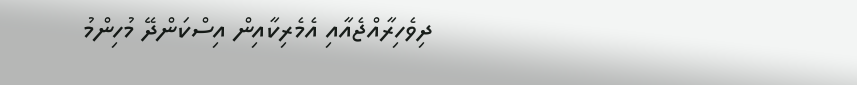ދިވެހިރާއްޖެއާއި އެމެރިކާއިން އިސްކަންދޭ މުހިންމު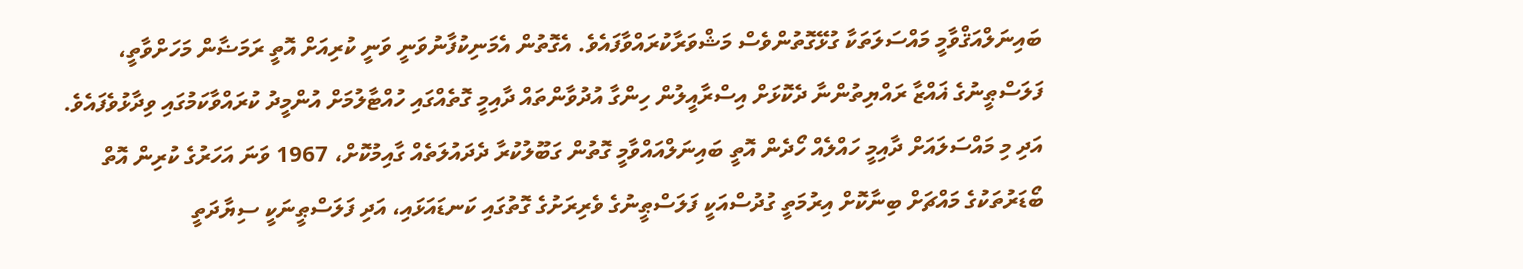ބައިނަލްއަޤްވާމީ މައްސަލަތަކާ ގުޅޭގޮތުންވެސް މަޝްވަރާކުރައްވާފައެވެ. އެގޮތުން އެމަނިކުފާނުވަނީ ވަނީ ކުރިއަށް އޮތީ ރަމަޟާން މަހަށްވާތީ، ފަލަސްޠީނުގެ ޣައްޒާ ރައްޔިތުންނާ ދެކޮޅަށް އިސްރާއީލުން ހިންގާ އުދުވާންތައް ދާއިމީ ގޮތެއްގައި ހުއްޓާލުމަށް އުންމީދު ކުރައްވާކަމުގައި ވިދާޅުވެފައެވެ.
އަދި މި މައްސަލައަށް ދާއިމީ ހައްލެއް ހޯދެން އޮތީ ބައިނަލްއައްވާމީ ގޮތުން ގަބޫލުކުރާ ދެދައުލަތެއް ގާއިމުކޮށް، 1967 ވަނަ އަހަރުގެ ކުރިން އޮތް ބޯޑަރުތަކުގެ މައްޗަށް ބިނާކޮށް އިރުމަތީ ގުދުސްއަކީ ފަލަސްޠީނުގެ ވެރިރަށުގެ ގޮތުގައި ކަނޑައަޅައި، އަދި ފަލަސްޠީނަކީ ސިޔާދަތީ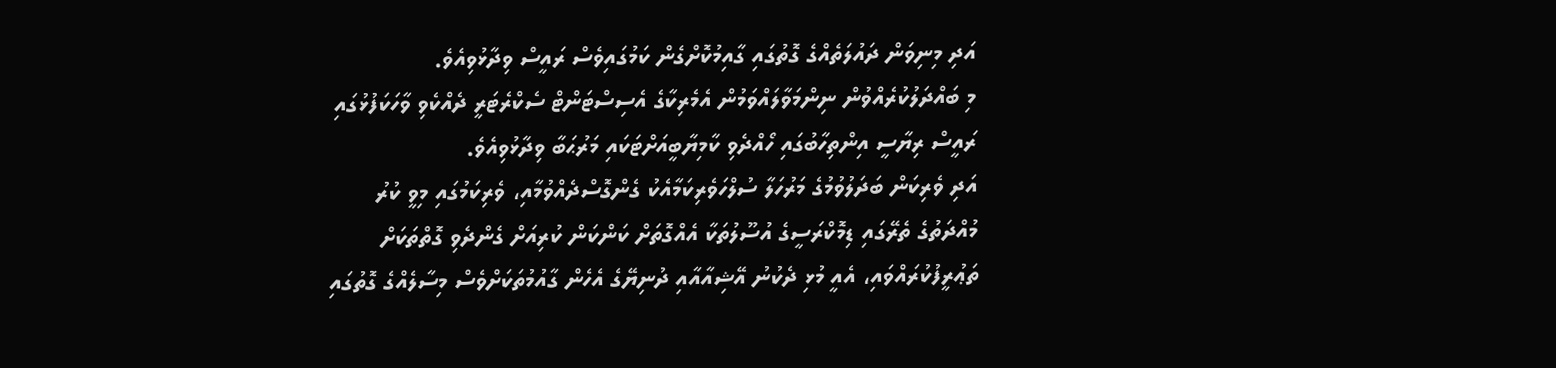އަދި މިނިވަން ދައުލަތެއްގެ ގޮތުގައި ގާއިމުކޮށްގެން ކަމުގައިވެސް ރައީސް ވިދާޅުވިއެވެ.
މި ބައްދަލުކުރެއްވުން ނިންމަވާލައްވަމުން އެމެރިކާގެ އެސިސްޓަންޓް ސެކްރެޓަރީ ދެއްކެވި ވާހަކަފުޅުގައި ރައީސް ރިޔާސީ އިންތިހާބުގައި ހޯއްދެވި ކާމިޔާބީއަށްޓަކައި މަރުޙަބާ ވިދާޅުވިއެވެ.
އަދި ވެރިކަން ބަދަލުވުމުގެ މަރުހަލާ ސުލްހަވެރިކަމާއެކު ގެންގޮސްދެއްވުމާއި، ވެރިކަމުގައި މިވީ ކުރު މުއްދަތުގެ ތެރޭގައި ޑިމޮކްރަސީގެ އުސޫލުތަކާ އެއްގޮތަށް ކަންކަން ކުރިއަށް ގެންދެވި ގޮތްތަކަށް ތަޢުރީފުކުރައްވައި، އެއީ މުޅި ދެކުނު އޭޝިއާއާއި ދުނިޔޭގެ އެހެން ގާއުމުތަކަށްވެސް މިސާލެއްގެ ގޮތުގައި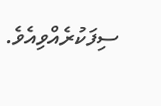ސިފަކުރެއްވިއެވެ.